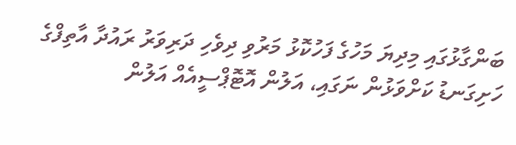ބަންގާޅުގައި މިދިޔަ މަހުގެ ފަހުކޮޅު މަރުވި ދިވެހި ދަރިވަރު ރައުދާ އާތިފްގެ ހަށިގަނޑު ކަށްވަޅުން ނަގައި، އަލުން އޮޓޮޕްސީއެއް އަލުން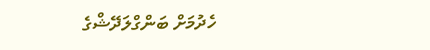ހެދުމަށް ބަންގްލަދޭޝްގެ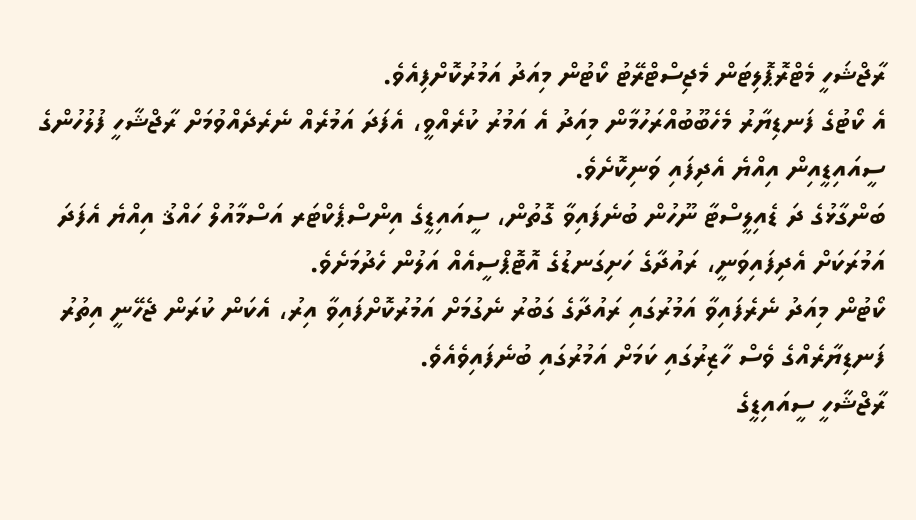ރާޖްޝަހީ މެޓްރޮޕޮލިޓަން މެޖިސްޓްރޭޓު ކޯޓުން މިއަދު އަމުރުކޮށްފިއެވެ.
އެ ކޯޓުގެ ފަނޑިޔާރު މެހެބޫބުއްރަހުމާން މިއަދު އެ އަމުރު ކުރެއްވީ، އެފަދަ އަމުރެއް ނެރެދެއްވުމަށް ރާޖްޝާހީ ފުލުހުންގެ ސީއައިޑީއިން އިއްޔެ އެދިފައި ވަނިކޮށެވެ.
ބަންގާޅުގެ ދަ ޑެއިލީސްޓާ ނޫހުން ބުނެފައިވާ ގޮތުން، ސީއައިޑީގެ އިންސްޕެކްޓަރ އަސްމާއުލް ހައްޤު އިއްޔެ އެފަދަ އަމުރަކަށް އެދިފައިވަނީ، ރައުދާގެ ހަށިގަނޑުގެ އޮޓޮޕްސީއެއް އަލުން ހެދުމަށެވެ.
ކޯޓުން މިއަދު ނެރެފައިވާ އަމުރުގައި ރައުދާގެ ގަބުރު ނެގުމަށް އަމުރުކޮށްފައިވާ އިރު، އެކަން ކުރަން ޖެހޭނީ އިތުރު ފަނޑިޔާރެއްގެ ވެސް ހާޒިރުގައި ކަމަށް އަމުރުގައި ބުނެފައިވެއެވެ.
ރާޖްޝާހީ ސީއައިޑީގެ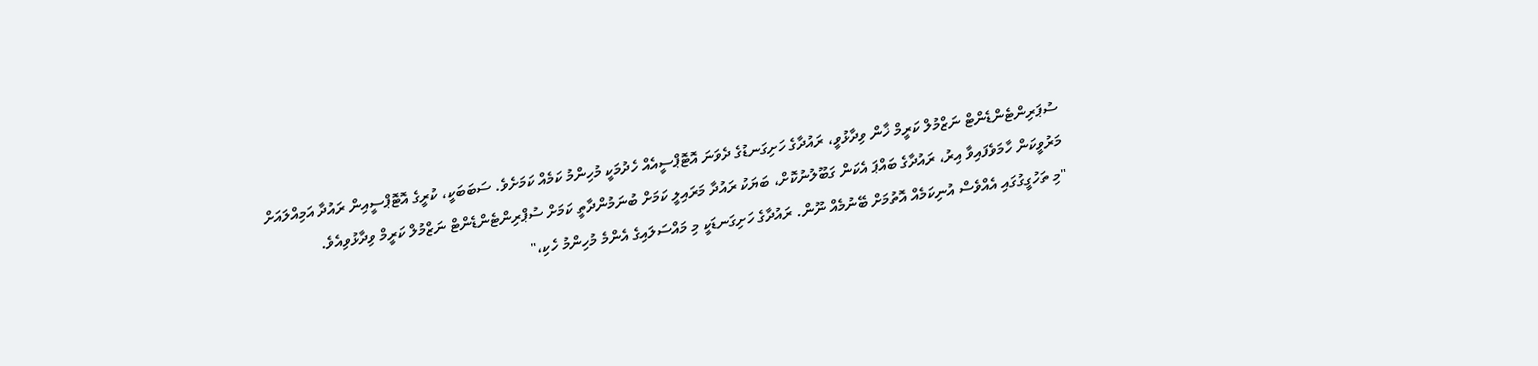ސުޕަރިންޓެންޑެންޓް ނަޒްމުލް ކަރީމް ޚާން ވިދާޅުވީ، ރައުދާގެ ހަށިގަނޑުގެ ދެވަނަ އޮޓޮޕްސީއެއް ހެދުމަކީ މުހިންމު ކަމެއް ކަމަށެވެ. ސަބަބަކީ، ކުރީގެ އޮޓޮޕްސީއިން ރައުދާ އަމިއްލައަށް މަރުވީކަން ހާމަވެފައިވާ އިރު، ރައުދާގެ ބައްޕަ އެކަން ގަބޫލުނުކޮށް، ބަޔަކު ރައުދާ މަރައިލީ ކަމަށް ބުނަމުންދާތީ ކަމަށް ސުޕްރިންޓެންޑެންޓް ނަޒްމުލް ކަރީމް ވިދާޅުވިއެވެ.
"މި ތަހުގީގުގައި އެއްވެސް އުނިކަމެއް އޮތުމަށް ބޭނުމެއް ނޫން. ރައުދާގެ ހަށިގަނޑަކީ މި މައްސަލައިގެ އެންމެ މުހިންމު ހެކި،"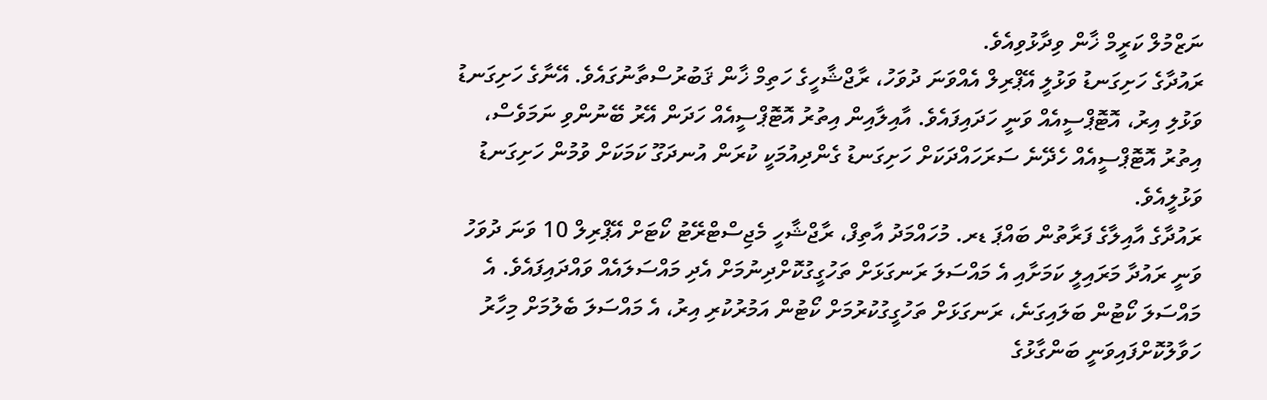ނަޒްމުލް ކަރީމް ޚާން ވިދާޅުވިއެވެ.
ރައުދާގެ ހަށިގަނޑު ވަޅުލީ އޭޕްރިލް އެއްވަނަ ދުވަހު، ރާޖްޝާހީގެ ހަތިމް ޚާން ޤަބުރުސްތާނުގައެވެ. އޭނާގެ ހަށިގަނޑު ވަޅުލި އިރު، އޮޓޮޕްސީއެއް ވަނީ ހަދައިފައެވެ. އާއިލާއިން އިތުރު އޮޓޮޕްސީއެއް ހަދަން އޭރު ބޭނުންވި ނަމަވެސް، އިތުރު އޮޓޮޕްސީއެއް ހެދޭނެ ސަރަހައްދަކަށް ހަށިގަނޑު ގެންދިއުމަކީ ކުރަން އުނދަގޫ ކަމަކަށް ވުމުން ހަށިގަނޑު ވަޅުލީއެވެ.
ރައުދާގެ އާއިލާގެ ފަރާތުން ބައްޕަ ޑރ. މުހައްމަދު އާތިފް، ރާޖްޝާހީ މެޖިސްޓްރޭޓު ކޯޓަށް އޭޕްރިލް 10 ވަނަ ދުވަހު ވަނީ ރައުދާ މަރައިލީ ކަމަށާއި އެ މައްސަލަ ރަނގަޅަށް ތަހުގީގުކޮށްދިނުމަށް އެދި މައްސަލައެއް ވައްދައިފައެވެ. އެ މައްސަލަ ކޯޓުން ބަލައިގަނެ، ރަނގަޅަށް ތަހުގީގުކުރުމަށް ކޯޓުން އަމުރުކުރި އިރު، އެ މައްސަލަ ބެލުމަށް މިހާރު ހަވާލުކޮށްފައިވަނީ ބަންގާޅުގެ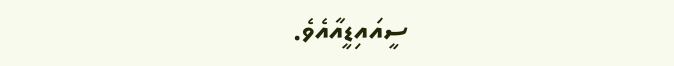ސީއައިޑީއާއެވެ.